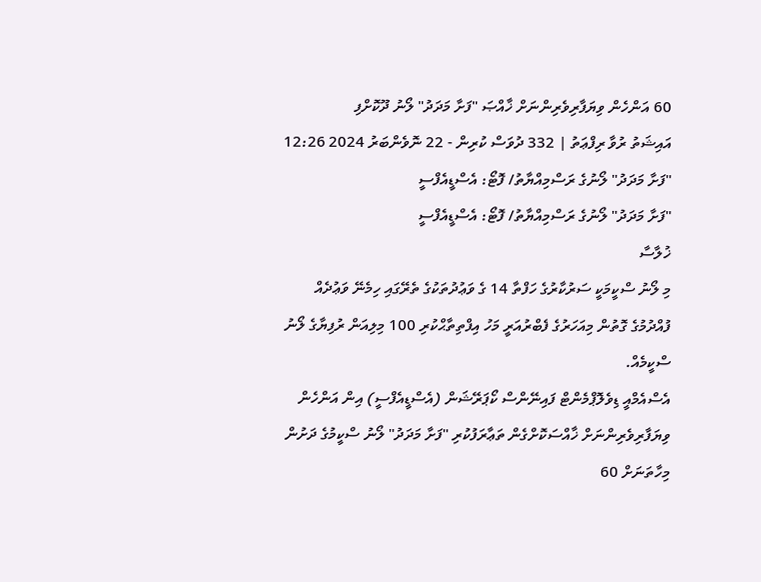60 އަންހެން ވިޔަފާރިވެރިންނަށް ޚާއްޞަ "ފަށާ މަދަދު" ލޯނު ދޫކޮށްފި
އައިޝަތު ރުވާ ރިފްޢަތު | 332 ދުވަސް ކުރިން - 22 ނޮވެންބަރު 2024 12:26
"ފަށާ މަދަދު" ލޯނުގެ ރަސްމިއްޔާތު/ ފޮޓޯ: އެސްޑީއެފްސީ
"ފަށާ މަދަދު" ލޯނުގެ ރަސްމިއްޔާތު/ ފޮޓޯ: އެސްޑީއެފްސީ
ޚުލާސާ
މި ލޯނު ސްކީމަކީ ސަރުކާރުގެ ހަފްތާ 14 ގެ ވަޢުދުތަކުގެ ތެރޭގައި ހިމެނޭ ވަޢުދެއް ފުއްދުމުގެ ގޮތުން މިއަހަރުގެ ފެބްރުއަރީ މަހު އިފްތިތާޙްކުރި 100 މިލިއަން ރުފިޔާގެ ލޯނު ސްކީމެއް.
އެސްއެމްއީ ޑިވެލޮޕްމެންޓް ފައިނޭންސް ކޯޕަރޭޝަން (އެސްޑީއެފްސީ) އިން އަންހެން ވިޔަފާރިވެރިންނަށް ޚާއްސަކޮށްގެން ތަޢާރަފުކުރި "ފަށާ މަދަދު" ލޯނު ސްކީމުގެ ދަށުން މިހާތަނަށް 60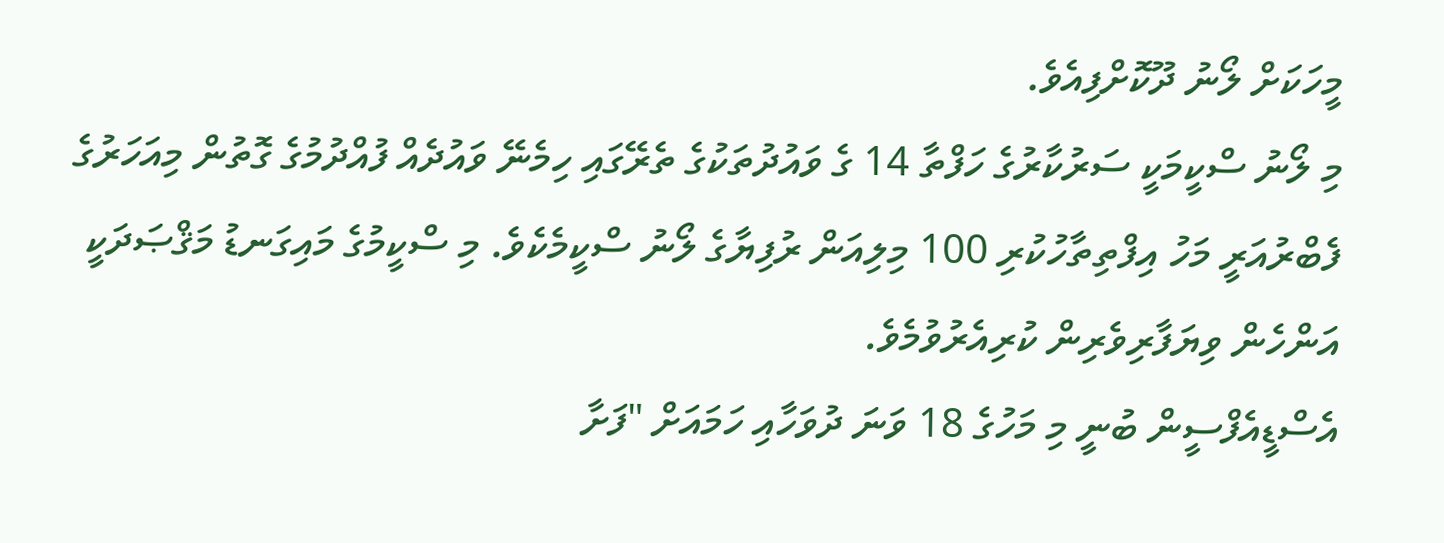މީހަކަށް ލޯނު ދޫކޮށްފިއެވެ.
މި ލޯނު ސްކީމަކީ ސަރުކާރުގެ ހަފްތާ 14 ގެ ވައުދުތަކުގެ ތެރޭގައި ހިމެނޭ ވައުދެއް ފުއްދުމުގެ ގޮތުން މިއަހަރުގެ ފެބްރުއަރީ މަހު އިފްތިތާހުކުރި 100 މިލިއަން ރުފިޔާގެ ލޯނު ސްކީމެކެވެ. މި ސްކީމުގެ މައިގަނޑު މަޤްޞަދަކީ އަންހެން ވިޔަފާރިވެރިން ކުރިއެރުވުމެވެ.
އެސްޑީއެފްސީން ބުނީ މި މަހުގެ 18 ވަނަ ދުވަހާއި ހަމައަށް "ފަށާ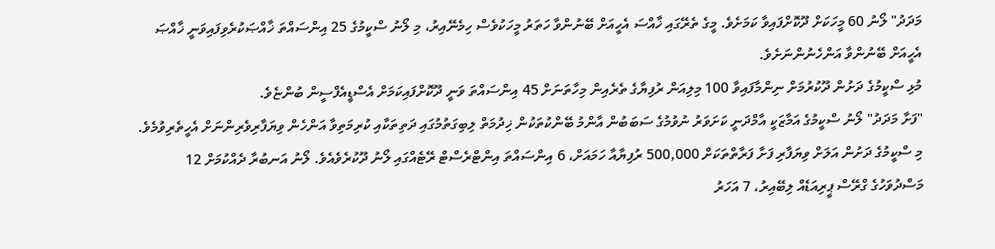މަދަދު" ލޯނު 60 މީހަކަށް ދޫކޮށްފައިވާ ކަމަށެވެ. މީގެ ތެރޭގައި ޚާއްސަ އެހީއަށް ބޭނުންވާ ހަތަރު މީހަކުވެސް ހިމެނޭއިރު، މި ލޯނު ސްކީމުގެ 25 އިންސައްތަ ޚާއްޞަކުރެވިފައިވަނީ ޚާއްޞަ އެހީއަށް ބޭނުންވާ އަންހެނުންނަށެވެ.
މުޅި ސްކީމުގެ ދަށުން ދޫކުރުމަށް ނިންމާފައިވާ 100 މިލިއަން ރުފިޔާގެ ތެރެއިން މިހާތަނަށް 45 އިންސައްތަ ވަނީ ދޫކޮށްފައިކަމަށް އެސްޑީއެފްސީން ބުންޏެވެ.
"ފަށާ މަދަދު" ލޯނު ސްކީމުގެ އަމާޒަކީ އާމްދަނީ ކަށަވަރު ނުވުމުގެ ސަބަބުން އާންމު ބޭންކުތަކުން ޚިދުމަތް ލިބިގަތުމުގައި ދަތިތަކާއި ކުރިމަތިވާ އަންހެން ވިޔަފާރިވެރިންނަށް އެހީތެރިވުމެވެ. މި ސްކީމުގެ ދަށުން އަލަށް ވިޔަފާރި ފަށާ ފަރާތްތަކަށް 500,000 ރުފިޔާއާ ހަމައަށް، 6 އިންސައްތަ އިންޓްރެސްޓް ރޭޓެއްގައި ލޯނު ދޫކުރެވެއެވެ. ލޯނު އަނބުރާ ދެއްކުމަށް 12 މަސްދުވަހުގެ ގްރޭސް ޕީރިއަޑެއް ލިބޭއިރު، 7 އަހަރު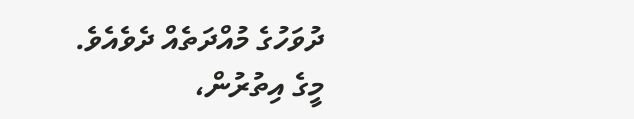ދުވަހުގެ މުއްދަތެއް ދެވެއެވެ.
މީގެ އިތުރުން،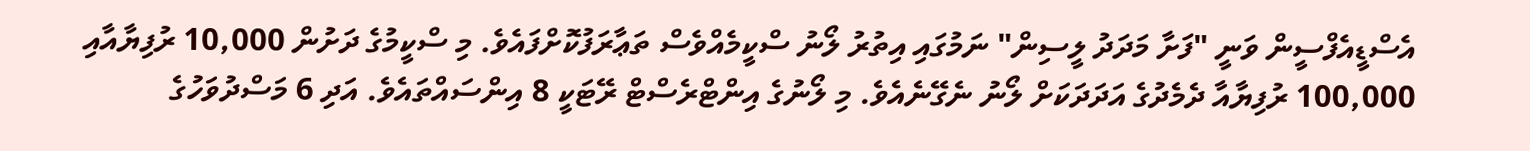އެސްޑީއެފްސީން ވަނީ "ފަށާ މަދަދު ލީސިން" ނަމުގައި އިތުރު ލޯނު ސްކީމެއްވެސް ތަޢާރަފުކޮށްފައެވެ. މި ސްކީމުގެ ދަށުން 10,000 ރުފިޔާއާއި 100,000 ރުފިޔާއާ ދެމެދުގެ އަދަދަކަށް ލޯނު ނެގޭނެއެވެ. މި ލޯނުގެ އިންޓްރެސްޓް ރޭޓަކީ 8 އިންސައްތައެވެ. އަދި 6 މަސްދުވަހުގެ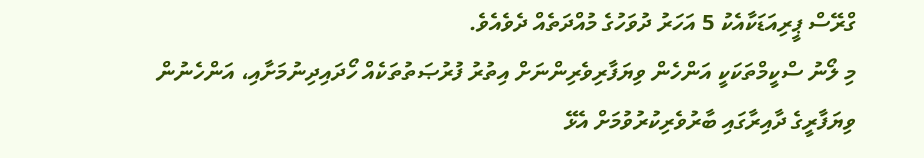ގްރޭސް ޕީރިއަޑަކާއެކު 5 އަހަރު ދުވަހުގެ މުއްދަތެއް ދެވެއެވެ.
މި ލޯނު ސްކީމްތަކަކީ އަންހެން ވިޔަފާރިވެރިންނަށް އިތުރު ފުރުޞަތުތަކެއް ހޯދައިދިނުމަށާއި، އަންހެނުން ވިޔަފާރީގެ ދާއިރާގައި ބާރުވެރިކުރުވުމަށް އެޅޭ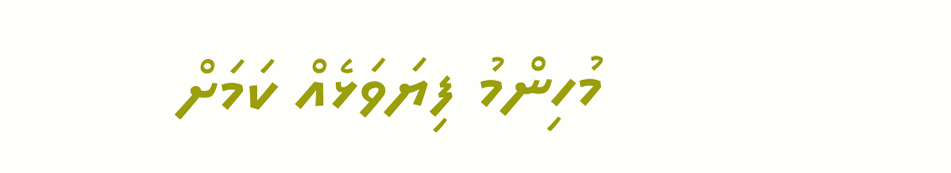މުހިންމު ފިޔަވަޅެއް ކަމަށް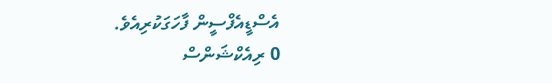އެސްޑީއެފްސީން ފާހަގަކުރިއެވެ.
0 ރިއެކްޝަންސް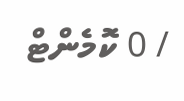/ 0 ކޮމެންޓް